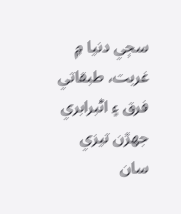سڄي دنيا ۾ غربت، طبقاتي فرق ۽ اڻبرابري جهڙن تيزي سان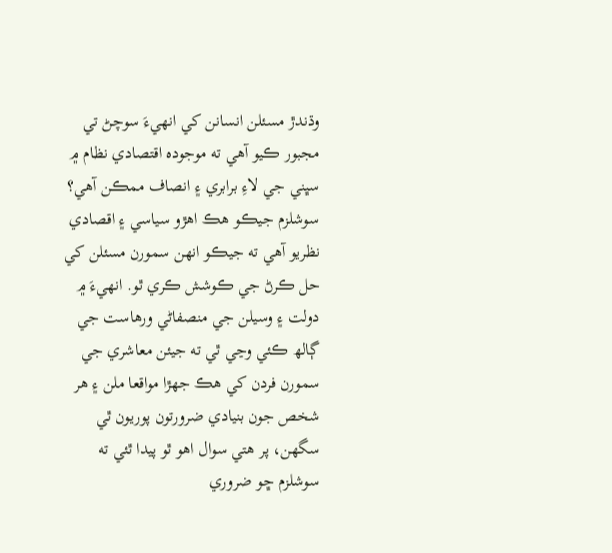وڌندڙ مسئلن انسانن کي انهيءَ سوچڻ تي مجبور ڪيو آهي ته موجوده اقتصادي نظام ۾ سڀني جي لاءِ برابري ۽ انصاف ممڪن آهي؟ سوشلزم جيڪو هڪ اهڙو سياسي ۽ اقصادي نظريو آهي ته جيڪو انهن سمورن مسئلن کي حل ڪرڻ جي ڪوشش ڪري ٿو. انهيءَ ۾ دولت ۽ وسيلن جي منصفاڻي ورهاست جي ڳالھ ڪئي وڃي ٿي ته جيئن معاشري جي سمورن فردن کي هڪ جهڙا مواقعا ملن ۽ هر شخص جون بنيادي ضرورتون پوريون ٿي سگهن، پر هتي سوال اهو ٿو پيدا ٿئي ته سوشلزم ڇو ضروري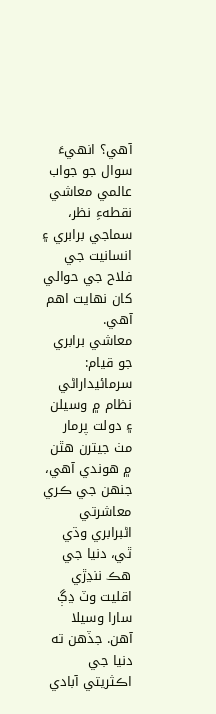آهي؟ انهيءَ سوال جو جواب عالمي معاشي نقطهءِ نظر، سماجي برابري ۽ انسانيت جي فلاح جي حوالي کان نهايت اهم آهي.
معاشي برابري جو قيام: سرمائيداراڻي نظام ۾ وسيلن ۽ دولت پرمار مٺ جيترن هٿن ۾ هوندي آهي، جنهن جي ڪري معاشرتي اڻبرابري وڌي ٿي، دنيا جي هڪ ننڍڙي اقليت وٽ ڍڳ سارا وسيلا آهن. جڏهن ته دنيا جي اڪثريتي آبادي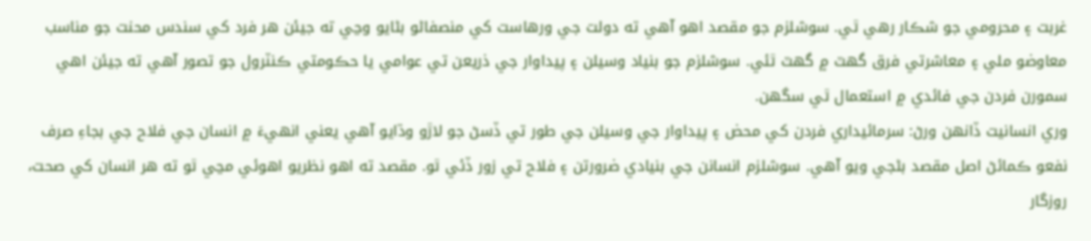غربت ۽ محرومي جو شڪار رهي ٿي. سوشلزم جو مقصد اهو آهي ته دولت جي ورهاست کي منصفاڻو بڻايو وڃي ته جيئن هر فرد کي سندس محنت جو مناسب معاوضو ملي ۽ معاشرتي فرق گهٽ ۾ گهٽ ٿئي. سوشلزم جو بنياد وسيلن ۽ پيداوار جي ذريعن تي عوامي يا حڪومتي ڪنٽرول جو تصور آهي ته جيئن اهي سمورن فردن جي فائدي ۾ استعمال ٿي سگهن.
وري انسانيت ڏانهن ورڻ: سرمائيداري فردن کي محض ۽ پيداوار جي وسيلن جي طور تي ڏسڻ جو لاڙو وڌايو آهي يعني انهيءَ ۾ انسان جي فلاح جي بجاءِ صرف نفعو ڪمائڻ اصل مقصد بڻجي ويو آهي. سوشلزم انسانن جي بنيادي ضرورتن ۽ فلاح تي زور ڏئي ٿو. مقصد ته اهو نظريو اهوئي مڃي ٿو ته هر انسان کي صحت، روزگار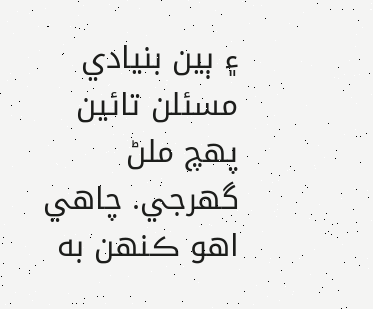۽ ٻين بنيادي مسئلن تائين پهچ ملڻ گهرجي. چاهي اهو ڪنهن به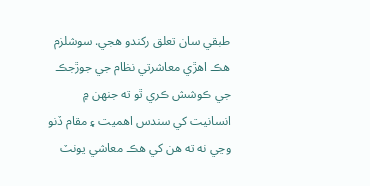طبقي سان تعلق رکندو هجي. سوشلزم هڪ اهڙي معاشرتي نظام جي جوڙجڪ جي ڪوشش ڪري ٿو ته جنهن ۾ انسانيت کي سندس اهميت ۽ مقام ڏنو وڃي نه ته هن کي هڪ معاشي يونٽ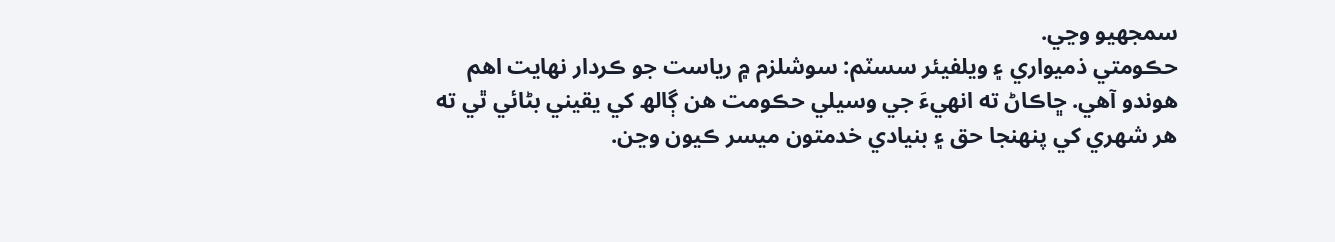سمجهيو وڃي.
حڪومتي ذميواري ۽ ويلفيئر سسٽم: سوشلزم ۾ رياست جو ڪردار نهايت اهم هوندو آهي. ڇاڪاڻ ته انهيءَ جي وسيلي حڪومت هن ڳالھ کي يقيني بڻائي ٿي ته هر شهري کي پنهنجا حق ۽ بنيادي خدمتون ميسر ڪيون وڃن.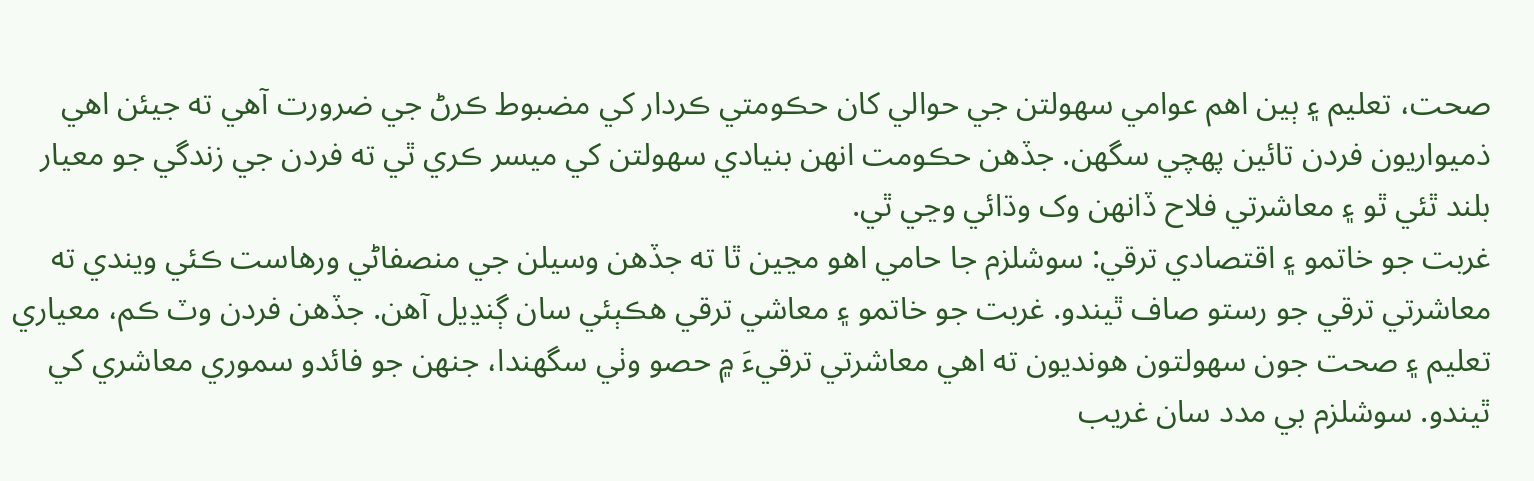صحت، تعليم ۽ ٻين اهم عوامي سهولتن جي حوالي کان حڪومتي ڪردار کي مضبوط ڪرڻ جي ضرورت آهي ته جيئن اهي ذميواريون فردن تائين پهچي سگهن. جڏهن حڪومت انهن بنيادي سهولتن کي ميسر ڪري ٿي ته فردن جي زندگي جو معيار بلند ٿئي ٿو ۽ معاشرتي فلاح ڏانهن وک وڌائي وڃي ٿي.
غربت جو خاتمو ۽ اقتصادي ترقي: سوشلزم جا حامي اهو مڃين ٿا ته جڏهن وسيلن جي منصفاڻي ورهاست ڪئي ويندي ته معاشرتي ترقي جو رستو صاف ٿيندو. غربت جو خاتمو ۽ معاشي ترقي هڪٻئي سان ڳنڍيل آهن. جڏهن فردن وٽ ڪم، معياري تعليم ۽ صحت جون سهولتون هونديون ته اهي معاشرتي ترقيءَ ۾ حصو وٺي سگهندا، جنهن جو فائدو سموري معاشري کي ٿيندو. سوشلزم بي مدد سان غريب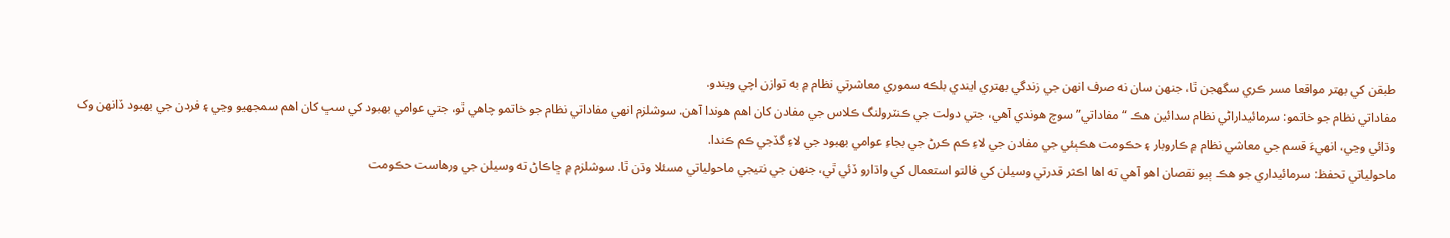طبقن کي بهتر مواقعا مسر ڪري سگهجن ٿا، جنهن سان نه صرف انهن جي زندگي بهتري ايندي بلڪه سموري معاشرتي نظام ۾ به توازن اچي ويندو.
مفاداتي نظام جو خاتمو: سرمائيداراڻي نظام سدائين هڪ “مفاداتي” سوچ هوندي آهي، جتي دولت جي ڪنٽرولنگ ڪلاس جي مفادن کان اهم هوندا آهن. سوشلزم انهي مفاداتي نظام جو خاتمو چاهي ٿو، جتي عوامي بهبود کي سڀ کان اهم سمجهيو وڃي ۽ فردن جي بهبود ڏانهن وک وڌائي وڃي، انهيءَ قسم جي معاشي نظام ۾ ڪاروبار ۽ حڪومت هڪٻئي جي مفادن جي لاءِ ڪم ڪرڻ جي بجاءِ عوامي بهبود جي لاءِ گڏجي ڪم ڪندا.
ماحولياتي تحفظ: سرمائيداري جو هڪ ٻيو نقصان اهو آهي ته اها اڪثر قدرتي وسيلن کي فالتو استعمال کي واڌارو ڏئي ٿي، جنهن جي نتيجي ماحولياتي مسئلا وڌن ٿا. سوشلزم ۾ ڇاڪاڻ ته وسيلن جي ورهاست حڪومت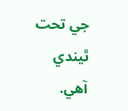جي تحت ٿيندي آهي.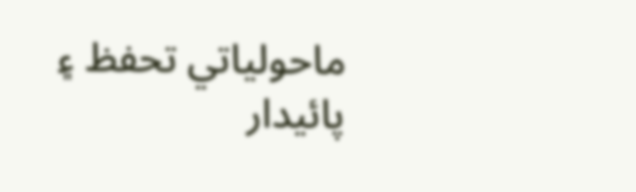ماحولياتي تحفظ ۽ پائيدار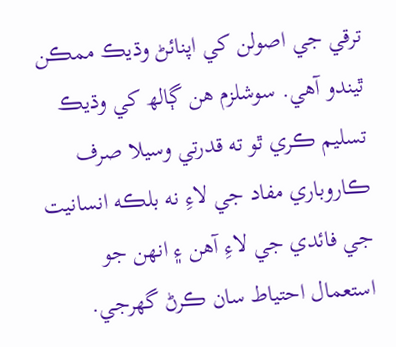ترقي جي اصولن کي اپنائڻ وڌيڪ ممڪن ٿيندو آهي. سوشلزم هن ڳالھ کي وڌيڪ تسليم ڪري ٿو ته قدرتي وسيلا صرف ڪاروباري مفاد جي لاءِ نه بلڪه انسانيت جي فائدي جي لاءِ آهن ۽ انهن جو استعمال احتياط سان ڪرڻ گهرجي.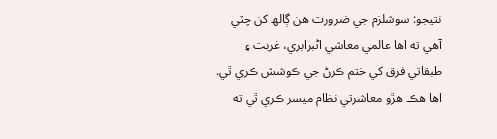نتيجو: سوشلزم جي ضرورت هن ڳالھ کن چٽي آهي ته اها عالمي معاشي اڻبرابري، غربت ۽ طبقاتي فرق کي ختم ڪرڻ جي ڪوشش ڪري ٿي. اها هڪ هڙو معاشرتي نظام ميسر ڪري ٿي ته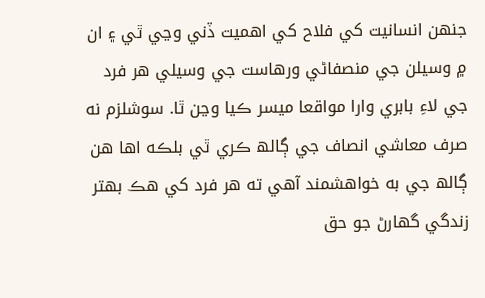جنهن انسانيت کي فلاح کي اهميت ڏني وڃي ٿي ۽ ان ۾ وسيلن جي منصفاڻي ورهاست جي وسيلي هر فرد جي لاءِ بابري وارا مواقعا ميسر ڪيا وڃن ٿا. سوشلزم نه صرف معاشي انصاف جي ڳالھ ڪري ٿي بلڪه اها هن ڳالھ جي به خواهشمند آهي ته هر فرد کي هڪ بهتر زندگي گهارڻ جو حق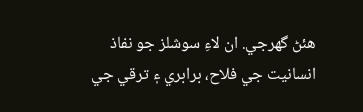هئڻ گهرجي. ان لاءِ سوشلز جو نفاذ انسانيت جي فلاح، برابري ۽ ترقي جي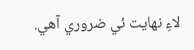لاءِ نهايت ئي ضروري آهي.